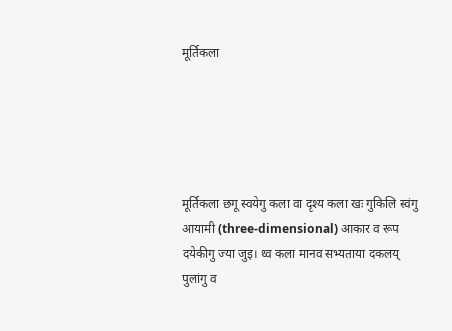मूर्तिकला





मूर्तिकला छगू स्वयेगु कला वा दृश्य कला खः गुकिलि स्वंगु आयामी (three-dimensional) आकार व रूप दयेकीगु ज्या जुइ। थ्व कला मानव सभ्यताया दकलय् पुलांगु व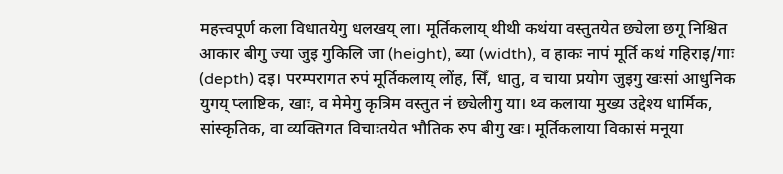महत्त्वपूर्ण कला विधातयेगु धलखय् ला। मूर्तिकलाय् थीथी कथंया वस्तुतयेत छ्येला छगू निश्चित आकार बीगु ज्या जुइ गुकिलि जा (height), ब्या (width), व हाकः नापं मूर्ति कथं गहिराइ/गाः (depth) दइ। परम्परागत रुपं मूर्तिकलाय् लोंह, सिँ, धातु, व चाया प्रयोग जुइगु खःसां आधुनिक युगय् प्लाष्टिक, खाः, व मेमेगु कृत्रिम वस्तुत नं छ्येलीगु या। थ्व कलाया मुख्य उद्देश्य धार्मिक, सांस्कृतिक, वा व्यक्तिगत विचाःतयेत भौतिक रुप बीगु खः। मूर्तिकलाया विकासं मनूया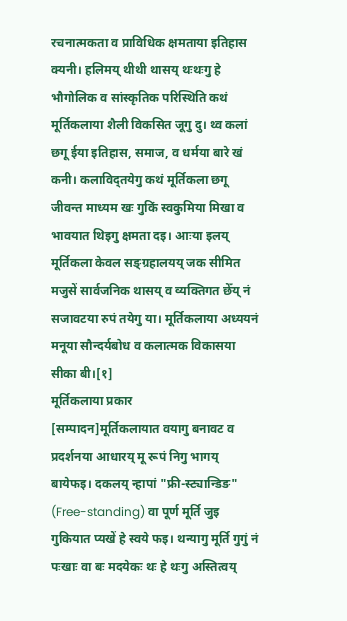रचनात्मकता व प्राविधिक क्षमताया इतिहास क्यनी। हलिमय् थीथी थासय् थःथःगु हे भौगोलिक व सांस्कृतिक परिस्थिति कथं मूर्तिकलाया शैली विकसित जूगु दु। थ्व कलां छगू ईया इतिहास, समाज, व धर्मया बारे खं कनी। कलाविद्तयेगु कथं मूर्तिकला छगू जीवन्त माध्यम खः गुकिं स्वकुमिया मिखा व भावयात थिइगु क्षमता दइ। आःया इलय् मूर्तिकला केवल सङ्ग्रहालयय् जक सीमित मजुसें सार्वजनिक थासय् व व्यक्तिगत छेँय् नं सजावटया रुपं तयेगु या। मूर्तिकलाया अध्ययनं मनूया सौन्दर्यबोध व कलात्मक विकासया सीका बी।[१]
मूर्तिकलाया प्रकार
[सम्पादन]मूर्तिकलायात वयागु बनावट व प्रदर्शनया आधारय् मू रूपं निगु भागय् बायेफइ। दकलय् न्हापां "फ्री-स्ट्यान्डिङ" (Free-standing) वा पूर्ण मूर्ति जुइ गुकियात प्यखें हे स्वये फइ। थन्यागु मूर्ति गुगुं नं पःखाः वा बः मदयेकः थः हे थःगु अस्तित्वय्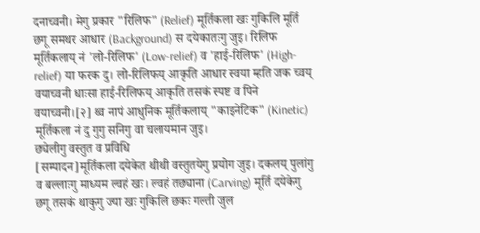दनाच्वनी। मेगु प्रकार "रिलिफ" (Relief) मूर्तिकला खः गुकिलि मूर्ति छगू समथर आधार (Background) स दयेकातःगु जुइ। रिलिफ मूर्तिकलाय् नं 'लो-रिलिफ' (Low-relief) व 'हाई-रिलिफ' (High-relief) या फरक दु। लो-रिलिफय् आकृति आधार स्वया म्हति जक च्वय् वयाच्वनी धाःसा हाई-रिलिफय् आकृति तसकं स्पष्ट व पिने वयाच्वनी।[२] थ्व नापं आधुनिक मूर्तिकलाय् "काइनेटिक" (Kinetic) मूर्तिकला नं दु गुगु सनिगु वा चलायमान जुइ।
छ्येलीगु वस्तुत व प्रविधि
[सम्पादन]मूर्तिकला दयेकेत थीथी वस्तुतयेगु प्रयोग जुइ। दकलय् पुलांगु व बल्लाःगु माध्यम ल्वहं खः। ल्वहं तछ्याना (Carving) मूर्ति दयेकेगु छगू तसकं थाकुगु ज्या खः गुकिलि छकः गल्ती जुल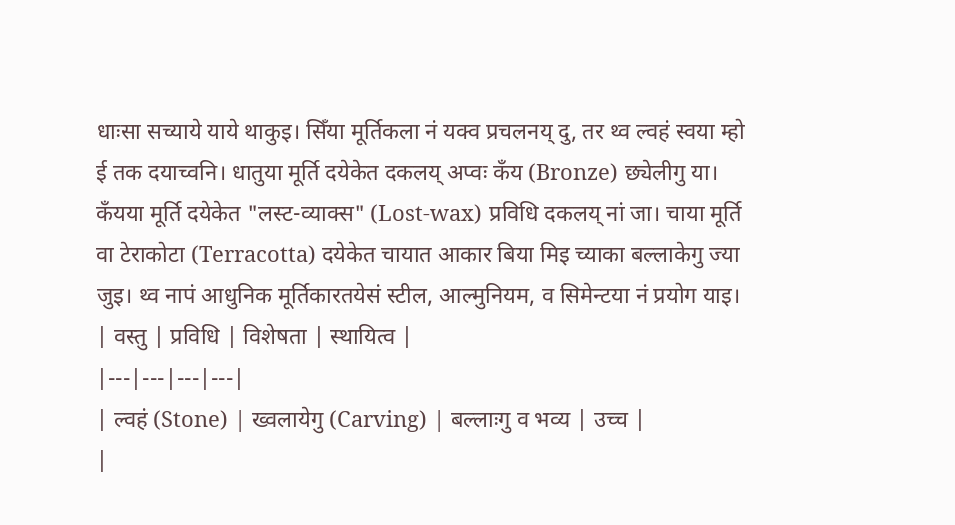धाःसा सच्याये याये थाकुइ। सिँया मूर्तिकला नं यक्व प्रचलनय् दु, तर थ्व ल्वहं स्वया म्हो ई तक दयाच्वनि। धातुया मूर्ति दयेकेत दकलय् अप्वः कँय (Bronze) छ्येलीगु या। कँयया मूर्ति दयेकेत "लस्ट-व्याक्स" (Lost-wax) प्रविधि दकलय् नां जा। चाया मूर्ति वा टेराकोटा (Terracotta) दयेकेत चायात आकार बिया मिइ च्याका बल्लाकेगु ज्या जुइ। थ्व नापं आधुनिक मूर्तिकारतयेसं स्टील, आल्मुनियम, व सिमेन्टया नं प्रयोग याइ।
| वस्तु | प्रविधि | विशेषता | स्थायित्व |
|---|---|---|---|
| ल्वहं (Stone) | ख्वलायेगु (Carving) | बल्लाःगु व भव्य | उच्च |
|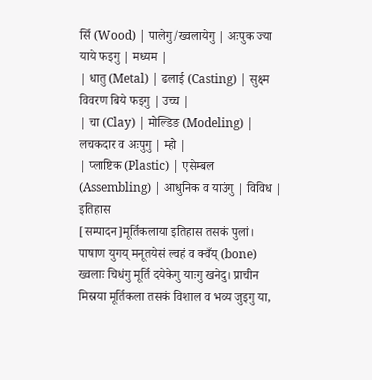सिँ (Wood) | पालेगु/ख्वलायेगु | अःपुक ज्या याये फइगु | मध्यम |
| धातु (Metal) | ढलाई (Casting) | सुक्ष्म विवरण बिये फइगु | उच्च |
| चा (Clay) | मोल्डिङ (Modeling) | लचकदार व अःपुगु | म्हो |
| प्लाष्टिक (Plastic) | एसेम्बल (Assembling) | आधुनिक व याउंगु | विविध |
इतिहास
[सम्पादन]मूर्तिकलाया इतिहास तसकं पुलां। पाषाण युगय् मनूतयेसं ल्वहं व क्वँय् (bone) ख्वलाः चिधंगु मूर्ति दयेकेगु याःगु खनेदु। प्राचीन मिस्रया मूर्तिकला तसकं विशाल व भव्य जुइगु या,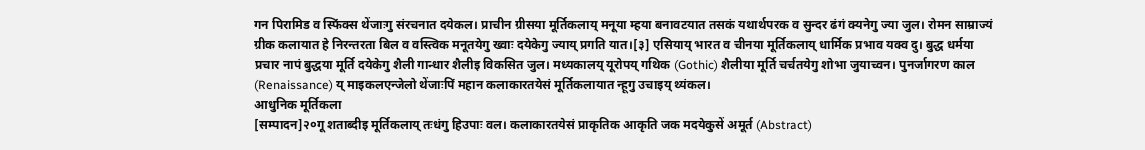गन पिरामिड व स्फिंक्स थेंजाःगु संरचनात दयेकल। प्राचीन ग्रीसया मूर्तिकलाय् मनूया म्हया बनावटयात तसकं यथार्थपरक व सुन्दर ढंगं क्यनेगु ज्या जुल। रोमन साम्राज्यं ग्रीक कलायात हे निरन्तरता बिल व वस्त्विक मनूतयेगु ख्वाः दयेकेगु ज्याय् प्रगति यात।[३] एसियाय् भारत व चीनया मूर्तिकलाय् धार्मिक प्रभाव यक्व दु। बुद्ध धर्मया प्रचार नापं बुद्धया मूर्ति दयेकेगु शैली गान्धार शैलीइ विकसित जुल। मध्यकालय् यूरोपय् गथिक (Gothic) शैलीया मूर्ति चर्चतयेगु शोभा जुयाच्वन। पुनर्जागरण काल (Renaissance) य् माइकलएन्जेलो थेंजाःपिं महान कलाकारतयेसं मूर्तिकलायात न्हूगु उचाइय् थ्यंकल।
आधुनिक मूर्तिकला
[सम्पादन]२०गू शताब्दीइ मूर्तिकलाय् तःधंगु हिउपाः वल। कलाकारतयेसं प्राकृतिक आकृति जक मदयेकुसें अमूर्त (Abstract)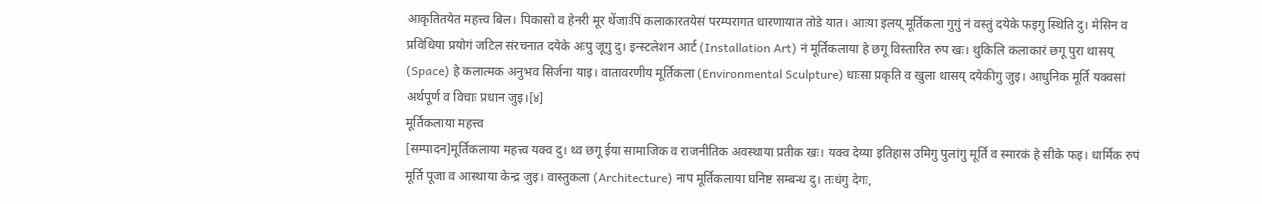आकृतितयेत महत्त्व बिल। पिकासो व हेनरी मूर थेंजाःपिं कलाकारतयेसं परम्परागत धारणायात तोडे यात। आःया इलय् मूर्तिकला गुगुं नं वस्तुं दयेके फइगु स्थिति दु। मेसिन व प्रविधिया प्रयोगं जटिल संरचनात दयेके अःपु जूगु दु। इन्स्टलेशन आर्ट (Installation Art) नं मूर्तिकलाया हे छगू विस्तारित रुप खः। थुकिलि कलाकारं छगू पुरा थासय् (Space) हे कलात्मक अनुभव सिर्जना याइ। वातावरणीय मूर्तिकला (Environmental Sculpture) धाःसा प्रकृति व खुला थासय् दयेकीगु जुइ। आधुनिक मूर्ति यक्वसां अर्थपूर्ण व विचाः प्रधान जुइ।[४]
मूर्तिकलाया महत्त्व
[सम्पादन]मूर्तिकलाया महत्त्व यक्व दु। थ्व छगू ईया सामाजिक व राजनीतिक अवस्थाया प्रतीक खः। यक्व देय्या इतिहास उमिगु पुलांगु मूर्ति व स्मारकं हे सीके फइ। धार्मिक रुपं मूर्ति पूजा व आस्थाया केन्द्र जुइ। वास्तुकला (Architecture) नाप मूर्तिकलाया घनिष्ट सम्बन्ध दु। तःधंगु देगः,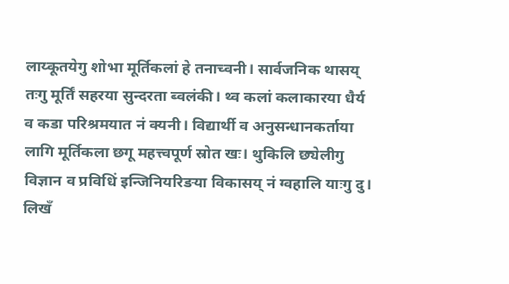लाय्कूतयेगु शोभा मूर्तिकलां हे तनाच्वनी। सार्वजनिक थासय् तःगु मूर्तिं सहरया सुन्दरता ब्वलंकी। थ्व कलां कलाकारया धैर्य व कडा परिश्रमयात नं क्यनी। विद्यार्थी व अनुसन्धानकर्ताया लागि मूर्तिकला छगू महत्त्वपूर्ण स्रोत खः। थुकिलि छ्येलीगु विज्ञान व प्रविधिं इन्जिनियरिङया विकासय् नं ग्वहालि याःगु दु।
लिखँ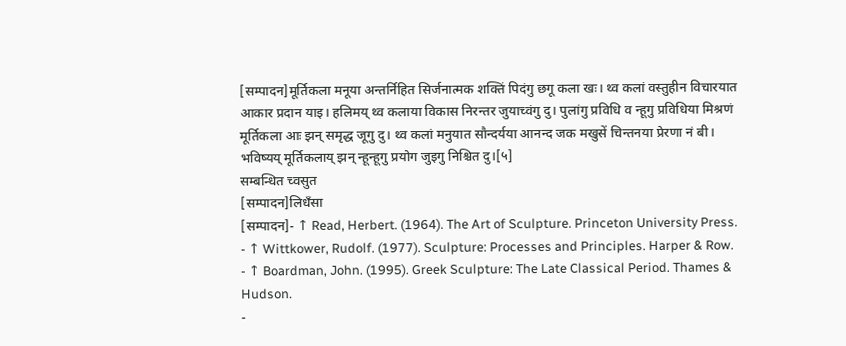[सम्पादन]मूर्तिकला मनूया अन्तर्निहित सिर्जनात्मक शक्तिं पिदंगु छगू कला खः। थ्व कलां वस्तुहीन विचारयात आकार प्रदान याइ। हलिमय् थ्व कलाया विकास निरन्तर जुयाच्वंगु दु। पुलांगु प्रविधि व न्हूगु प्रविधिया मिश्रणं मूर्तिकला आः झन् समृद्ध जूगु दु। थ्व कलां मनुयात सौन्दर्यया आनन्द जक मखुसें चिन्तनया प्रेरणा नं बी। भविष्यय् मूर्तिकलाय् झन् न्हून्हूगु प्रयोग जुइगु निश्चित दु।[५]
सम्बन्धित च्वसुत
[सम्पादन]लिधँसा
[सम्पादन]- ↑ Read, Herbert. (1964). The Art of Sculpture. Princeton University Press.
- ↑ Wittkower, Rudolf. (1977). Sculpture: Processes and Principles. Harper & Row.
- ↑ Boardman, John. (1995). Greek Sculpture: The Late Classical Period. Thames & Hudson.
-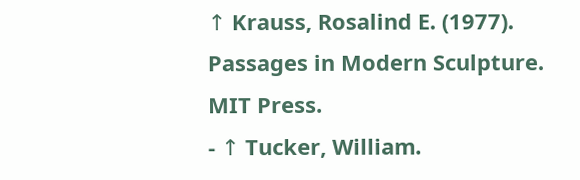↑ Krauss, Rosalind E. (1977). Passages in Modern Sculpture. MIT Press.
- ↑ Tucker, William.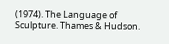(1974). The Language of Sculpture. Thames & Hudson.